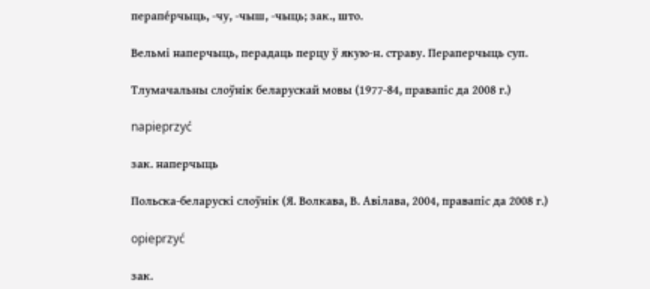перапе́рчыць, ‑чу, ‑чыш, ‑чыць; зак., што.

Вельмі наперчыць, перадаць перцу ў якую‑н. страву. Пераперчыць суп.

Тлумачальны слоўнік беларускай мовы (1977-84, правапіс да 2008 г.)

napieprzyć

зак. наперчыць

Польска-беларускі слоўнік (Я. Волкава, В. Авілава, 2004, правапіс да 2008 г.)

opieprzyć

зак.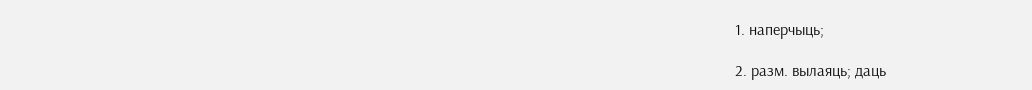1. наперчыць;

2. разм. вылаяць; даць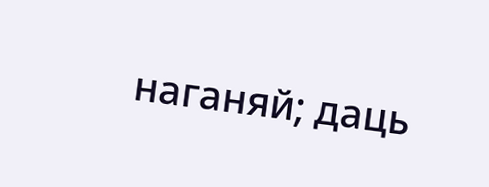наганяй; даць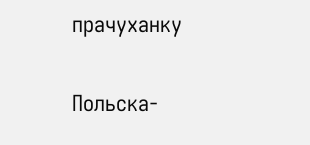прачуханку

Польска-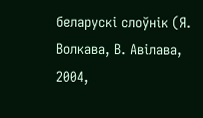беларускі слоўнік (Я. Волкава, В. Авілава, 2004,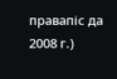правапіс да 2008 г.)